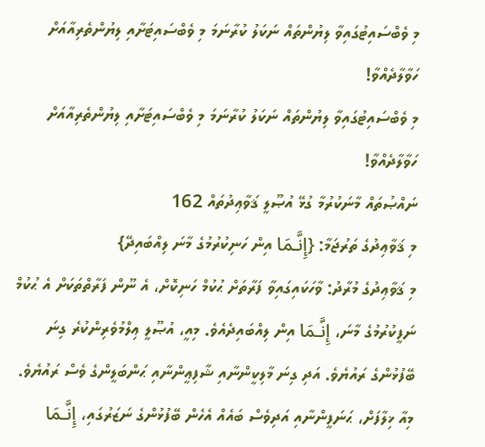މި ވެބްސައިޓުގައިވާ ލިޔުންތައް ނަކަލު ކުރާނަމަ މި ވެބްސައިޓަށާއި ލިޔުންތެރިއާއަށް ހަވާލާދެއްވާ!
މި ވެބްސައިޓުގައިވާ ލިޔުންތައް ނަކަލު ކުރާނަމަ މި ވެބްސައިޓަށާއި ލިޔުންތެރިއާއަށް ހަވާލާދެއްވާ!
ނައްޞުތައް މާނަކުރުމާ ގުޅޭ އުޞޫލީ ޤަވާޢިދުތައް 162
މި ޤަވާޢިދުގެ ތަރުޖަމާ: {إِنَّـمَا އިން ހަނިކުރުމުގެ މާނަ ލިއްބައިދޭ}
މި ޤަވާޢިދުގެ މުރާދު: ވާހަކައިގައިވާ ފަރާތަށް ޙުކުމް ހަނިކޮށް، އެ ނޫން ފަރާތްތަކަށް އެ ޙުކުމް ނަފީކުރުމުގެ މާނަ، إِنَّـمَا އިން ލިއްބައިދެއެވެ. މިއީ، އުޞޫލީ ޢިލްމުވެރިންކުރެ ގިނަ ބޭފުޅުންގެ ރައުޔެވެ. އަދި ގިނަ މާލިކީންނާއި ޝާފިޢީންނާއި ޙަންބަލީންގެ ވެސް ރައުޔެވެ.
މިއާ ޚިލާފަށް، ޙަނަފީންނާއި އަދިވެސް ބައެއް އެހެން ބޭފުޅުންގެ ނަޒަރުގައި، إِنَّـمَا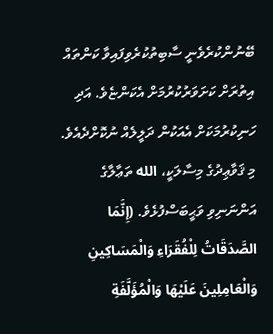ބޭނުންކުރެވެނީ ސާބިތުކުރެވިފައިވާ ކަންތައް އިތުރަށް ކަށަވަރުކުރުމަށް އެކަންޏެވެ. އަދި ހަނިކުރުމަކަށް އެއަކުން ދަލީލެއް ނުކޮށްދެއެވެ.
މި ޤަވާޢިދުގެ މިސާލަކީ، الله ތަޢާލާގެ އަންނަނިވި ވަޙީބަސްފުޅެވެ. (إِنَّمَا الصَّدَقَاتُ لِلْفُقَرَاءِ وَالْمَسَاكِينِ وَالْعَامِلِينَ عَلَيْهَا وَالْمُؤَلَّفَةِ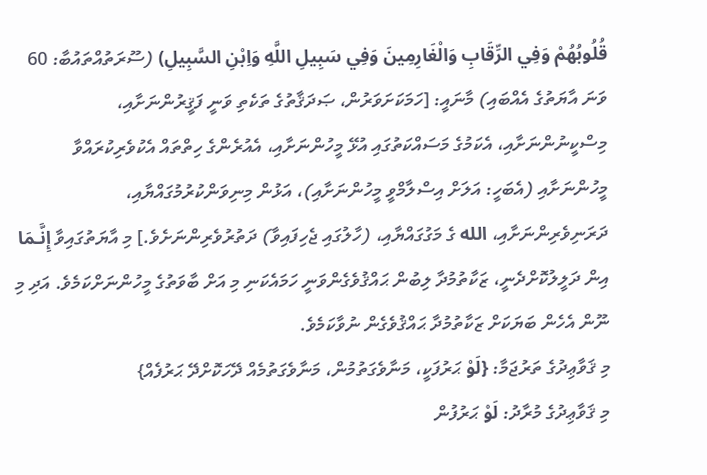قُلُوبُهُمْ وَفِي الرِّقَابِ وَالْغَارِمِينَ وَفِي سَبِيلِ اللَّهِ وَاِبْنِ السَّبِيلِ) (ސޫރަތުއްތައުބާ: 60 ވަނަ އާޔަތުގެ އެއްބައި) މާނައީ: [ހަމަކަށަވަރުން، ޞަދަޤާތުގެ ތަކެތި ވަނީ ފަޤީރުންނަށާއި، މިސްކީނުންނަށާއި، އެކަމުގެ މަސައްކަތުގައި އުޅޭ މީހުންނަށާއި، އެއުރެންގެ ހިތްތައް އެކުވެރިކުރައްވާ މީހުންނަށާއި (އެބަހީ: އަލަށް އިސްލާމްވީ މީހުންނަށާއި)، އަޅުން މިނިވަންކުރުމުގައްޔާއި، ދަރަނިވެރިންނަށާއި، الله ގެ މަގުގައްޔާއި، (ހާލުގައި ޖެހިފައިވާ) ދަތުރުވެރިންނަށެވެ.] މި އާޔަތުގައިވާ إِنَّـمَا އިން ދަލީލުކޮށްދެނީ، ޒަކާތުމުދާ ލިބުން ޙައްޤުވެގެންވަނީ ހަމައެކަނި މި އަށް ބާވަތުގެ މީހުންނަށްކަމެވެ. އަދި މި ނޫން އެހެން ބަޔަކަށް ޒަކާތުމުދާ ޙައްޤުވެގެން ނުވާކަމެވެ.
މި ޤަވާޢިދުގެ ތަރުޖަމާ: {لَوْ ޙަރުފަކީ، މަނާވެގަތުމުން، މަނާވެގަތުމެއް ދޭހަކޮށްދޭ ޙަރުފެއް}
މި ޤަވާޢިދުގެ މުރާދު: لَوْ ޙަރުފުން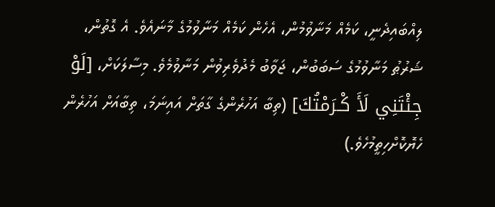ލިއްބައިދެނީ، ކަމެއް މަނާވުމުން، އެހެން ކަމެއް މަނާވުމުގެ މާނައެވެ. އެ ގޮތުން، ޝަރުޠު މަނާވުމުގެ ސަބަބުން، ޖަވާބު މެދުވެރިވުން މަނާވުމެވެ. މިސާލަކަށް، [لَوْ جِئْتَنِي لَأَ كْـرَمْتُكَ] (ތިބާ އަހުރެންގެ ގާތަށް އައިނަމަ، ތިބާއަށް އަހުރެން ހެޔޮކޮށްހިތީމުހެވެ.)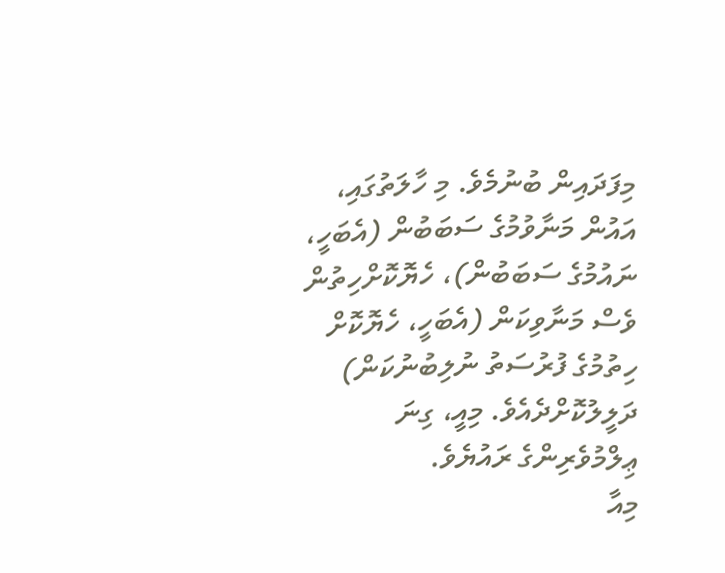މިފަދައިން ބުނުމެވެ. މި ހާލަތުގައި، އައުން މަނާވުމުގެ ސަބަބުން (އެބަހީ، ނައުމުގެ ސަބަބުން)، ހެޔޮކޮށްހިތުން ވެސް މަނާވިކަން (އެބަހީ، ހެޔޮކޮށް ހިތުމުގެ ފުރުސަތު ނުލިބުނުކަން) ދަލީލުކޮށްދެއެވެ. މިއީ، ގިނަ ޢިލްމުވެރިންގެ ރައުޔެވެ.
މިއާ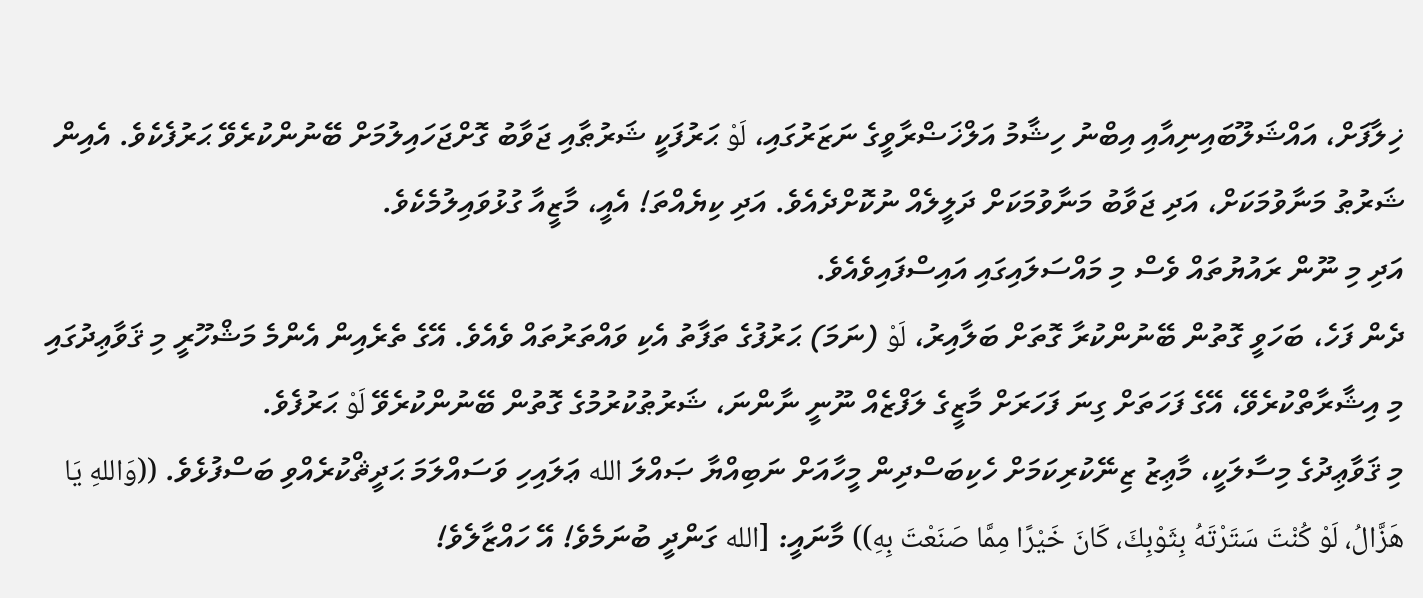ޚިލާފަށް، އައްޝަލޫބައިނިއާއި އިބްނު ހިޝާމު އަލްޚަޟްރާވީގެ ނަޒަރުގައި، لَوْ ޙަރުފަކީ ޝަރުޠާއި ޖަވާބު ގޮށްޖަހައިލުމަށް ބޭނުންކުރެވޭ ޙަރުފެކެވެ. އެއިން ޝަރުޠު މަނާވުމަކަށް، އަދި ޖަވާބު މަނާވުމަކަށް ދަލީލެއް ނުކޮށްދެއެވެ. އަދި ކިޔެއްތަ! އެއީ، މާޒީއާ ގުޅުވައިލުމެކެވެ.
އަދި މި ނޫން ރައުޔުތައް ވެސް މި މައްސަލައިގައި އައިސްފައިވެއެވެ.
ދެން ފަހެ، ބަހަވީ ގޮތުން ބޭނުންކުރާ ގޮތަށް ބަލާއިރު، لَوْ (ނަމަ) ޙަރުފުގެ ތަފާތު އެކި ވައްތަރުތައް ވެއެވެ. އޭގެ ތެރެއިން އެންމެ މަޝްހޫރީ މި ޤަވާޢިދުގައި މި އިޝާރާތްކުރެވޭ، އޭގެ ފަހަތަށް ގިނަ ފަހަރަށް މާޒީގެ ލަފްޒެއް ނޫނީ ނާންނަ، ޝަރުޠުކުރުމުގެ ގޮތުން ބޭނުންކުރެވޭ لَوْ ޙަރުފެވެ.
މި ޤަވާޢިދުގެ މިސާލަކީ، މާޢިޒު ޒިނޭކުރިކަމަށް ހެކިބަސްދިން މީހާއަށް ނަބިއްޔާ ޞައްލަ الله ޢަލައިހި ވަސައްލަމަ ޙަދީޘްކުރެއްވި ބަސްފުޅެވެ. ((وَاللهِ يَا هَزَّالُ، لَوْ كُنْتَ سَتَرْتَهُ بِثَوْبِكَ، كَانَ خَيْرًا مِمَّا صَنَعْتَ بِهِ)) މާނައީ: [الله ގަންދީ ބުނަމެވެ! އޭ ހައްޒާލެވެ!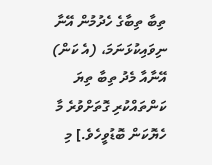ތިބާ ތިބާގެ ހެދުމުން އޭނާ ނިވައިކުޅަނަމަ، (އެ ކަން) އޭނާއާ މެދު ތިބާ ތިޔަ ކަންތައްކުރި ގޮތަށްވުރެ މާ ހެޔޮކަން ބޮޑުވީހެވެ.] މި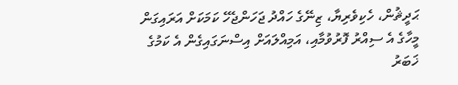ޙަދީޘުން، ހެކިވެރިޔާ، ޒިނޭގެ ހައްދު ޖަހަންޖެހޭ ކަމަކަށް އަރައިގަން މީހާގެ އެ ސިއްރު ފޮރުވުމާއި، އަމިއްލައަށް އިސްނަގައިގެން އެ ކަމުގެ ޚަބަރު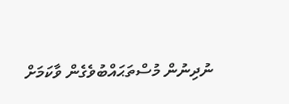ނުދިނުން މުސްތަޙައްބުވެގެން ވާކަމަށް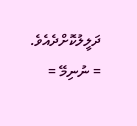ދަލީލުކޮށްދެއެވެ.
= ނުނިމޭ =